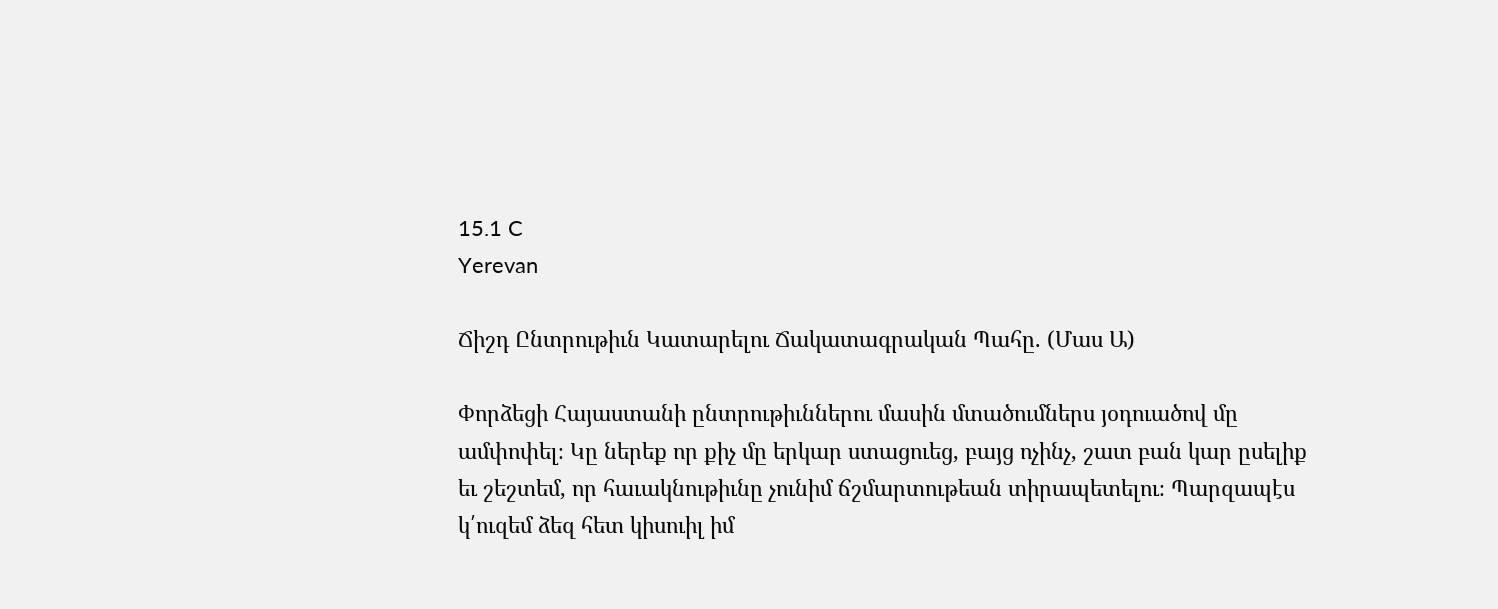15.1 C
Yerevan

Ճիշդ Ընտրութիւն Կատարելու Ճակատագրական Պահը. (Մաս Ա)

Փորձեցի Հայաստանի ընտրութիւններու մասին մտածումներս յօդուածով մը ամփոփել։ Կը ներեք որ քիչ մը երկար ստացուեց, բայց ոչինչ, շատ բան կար ըսելիք եւ շեշտեմ, որ հաւակնութիւնը չունիմ ճշմարտութեան տիրապետելու։ Պարզապէս կ՛ուզեմ ձեզ հետ կիսուիլ իմ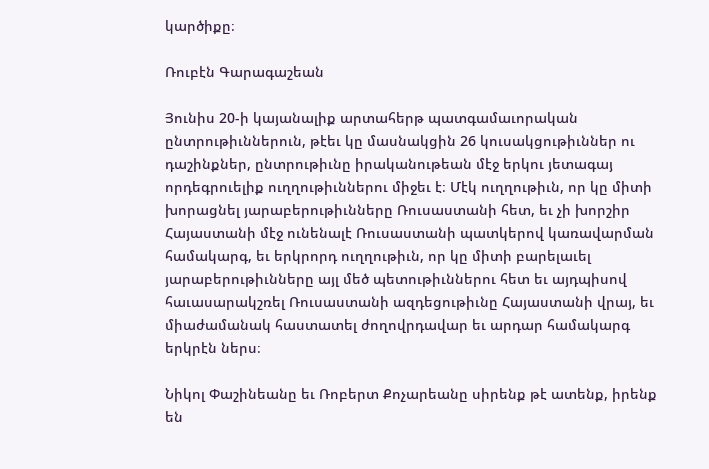կարծիքը։

Ռուբէն Գարագաշեան

Յունիս 20‑ի կայանալիք արտահերթ պատգամաւորական ընտրութիւններուն, թէեւ կը մասնակցին 26 կուսակցութիւններ ու դաշինքներ, ընտրութիւնը իրականութեան մէջ երկու յետագայ որդեգրուելիք ուղղութիւններու միջեւ է։ Մէկ ուղղութիւն, որ կը միտի խորացնել յարաբերութիւնները Ռուսաստանի հետ, եւ չի խորշիր Հայաստանի մէջ ունենալէ Ռուսաստանի պատկերով կառավարման համակարգ, եւ երկրորդ ուղղութիւն, որ կը միտի բարելաւել յարաբերութիւնները այլ մեծ պետութիւններու հետ եւ այդպիսով հաւասարակշռել Ռուսաստանի ազդեցութիւնը Հայաստանի վրայ, եւ միաժամանակ հաստատել ժողովրդավար եւ արդար համակարգ երկրէն ներս։

Նիկոլ Փաշինեանը եւ Ռոբերտ Քոչարեանը սիրենք թէ ատենք, իրենք են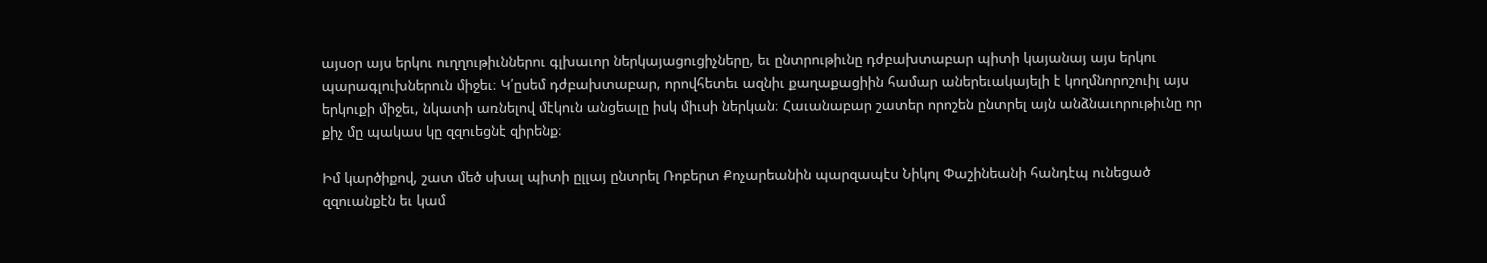այսօր այս երկու ուղղութիւններու գլխաւոր ներկայացուցիչները, եւ ընտրութիւնը դժբախտաբար պիտի կայանայ այս երկու պարագլուխներուն միջեւ։ Կ՛ըսեմ դժբախտաբար, որովհետեւ ազնիւ քաղաքացիին համար աներեւակայելի է կողմնորոշուիլ այս երկուքի միջեւ, նկատի առնելով մէկուն անցեալը իսկ միւսի ներկան։ Հաւանաբար շատեր որոշեն ընտրել այն անձնաւորութիւնը որ քիչ մը պակաս կը զզուեցնէ զիրենք։

Իմ կարծիքով, շատ մեծ սխալ պիտի ըլլայ ընտրել Ռոբերտ Քոչարեանին պարզապէս Նիկոլ Փաշինեանի հանդէպ ունեցած զզուանքէն եւ կամ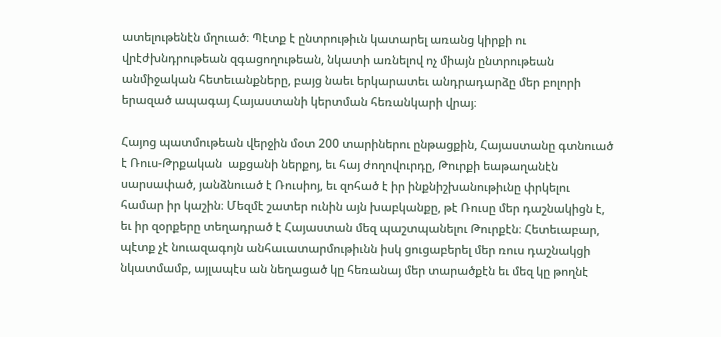ատելութենէն մղուած։ Պէտք է ընտրութիւն կատարել առանց կիրքի ու վրէժխնդրութեան զգացողութեան, նկատի առնելով ոչ միայն ընտրութեան անմիջական հետեւանքները, բայց նաեւ երկարատեւ անդրադարձը մեր բոլորի երազած ապագայ Հայաստանի կերտման հեռանկարի վրայ։

Հայոց պատմութեան վերջին մօտ 200 տարիներու ընթացքին, Հայաստանը գտնուած է Ռուս-Թրքական  աքցանի ներքոյ, եւ հայ ժողովուրդը, Թուրքի եաթաղանէն սարսափած, յանձնուած է Ռուսիոյ, եւ զոհած է իր ինքնիշխանութիւնը փրկելու համար իր կաշին։ Մեզմէ շատեր ունին այն խաբկանքը, թէ Ռուսը մեր դաշնակիցն է, եւ իր զօրքերը տեղադրած է Հայաստան մեզ պաշտպանելու Թուրքէն։ Հետեւաբար, պէտք չէ նուազագոյն անհաւատարմութիւնն իսկ ցուցաբերել մեր ռուս դաշնակցի նկատմամբ, այլապէս ան նեղացած կը հեռանայ մեր տարածքէն եւ մեզ կը թողնէ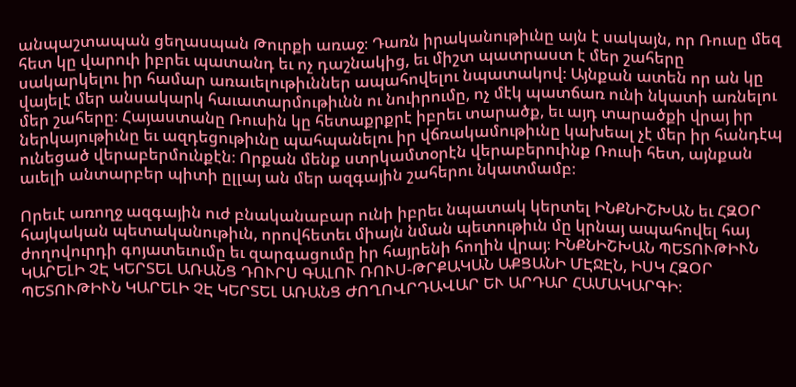անպաշտապան ցեղասպան Թուրքի առաջ։ Դառն իրականութիւնը այն է սակայն, որ Ռուսը մեզ հետ կը վարուի իբրեւ պատանդ եւ ոչ դաշնակից, եւ միշտ պատրաստ է մեր շահերը սակարկելու իր համար առաւելութիւններ ապահովելու նպատակով։ Այնքան ատեն որ ան կը վայելէ մեր անսակարկ հաւատարմութիւնն ու նուիրումը, ոչ մէկ պատճառ ունի նկատի առնելու մեր շահերը։ Հայաստանը Ռուսին կը հետաքրքրէ իբրեւ տարածք, եւ այդ տարածքի վրայ իր ներկայութիւնը եւ ազդեցութիւնը պահպանելու իր վճռակամութիւնը կախեալ չէ մեր իր հանդէպ ունեցած վերաբերմունքէն։ Որքան մենք ստրկամտօրէն վերաբերուինք Ռուսի հետ, այնքան աւելի անտարբեր պիտի ըլլայ ան մեր ազգային շահերու նկատմամբ։

Որեւէ առողջ ազգային ուժ բնականաբար ունի իբրեւ նպատակ կերտել ԻՆՔՆԻՇԽԱՆ եւ ՀԶՕՐ հայկական պետականութիւն, որովհետեւ միայն նման պետութիւն մը կրնայ ապահովել հայ ժողովուրդի գոյատեւումը եւ զարգացումը իր հայրենի հողին վրայ։ ԻՆՔՆԻՇԽԱՆ ՊԵՏՈՒԹԻՒՆ ԿԱՐԵԼԻ ՉԷ ԿԵՐՏԵԼ ԱՌԱՆՑ ԴՈՒՐՍ ԳԱԼՈՒ ՌՈՒՍ-ԹՐՔԱԿԱՆ ԱՔՑԱՆԻ ՄԷՋԷՆ, ԻՍԿ ՀԶՕՐ ՊԵՏՈՒԹԻՒՆ ԿԱՐԵԼԻ ՉԷ ԿԵՐՏԵԼ ԱՌԱՆՑ ԺՈՂՈՎՐԴԱՎԱՐ ԵՒ ԱՐԴԱՐ ՀԱՄԱԿԱՐԳԻ։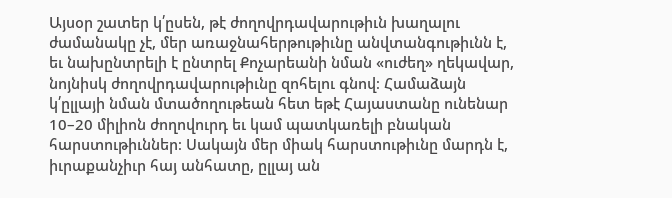Այսօր շատեր կ՛ըսեն, թէ ժողովրդավարութիւն խաղալու ժամանակը չէ, մեր առաջնահերթութիւնը անվտանգութիւնն է, եւ նախընտրելի է ընտրել Քոչարեանի նման «ուժեղ» ղեկավար, նոյնիսկ ժողովրդավարութիւնը զոհելու գնով։ Համաձայն կ՛ըլլայի նման մտածողութեան հետ եթէ Հայաստանը ունենար 10–20 միլիոն ժողովուրդ եւ կամ պատկառելի բնական հարստութիւններ։ Սակայն մեր միակ հարստութիւնը մարդն է, իւրաքանչիւր հայ անհատը, ըլլայ ան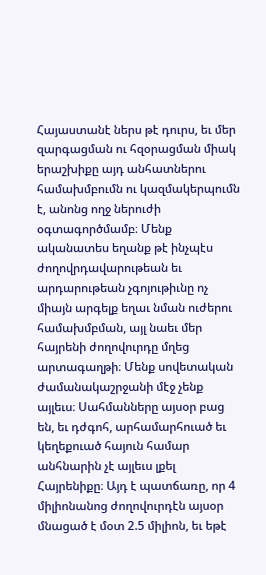Հայաստանէ ներս թէ դուրս, եւ մեր զարգացման ու հզօրացման միակ երաշխիքը այդ անհատներու համախմբումն ու կազմակերպումն է, անոնց ողջ ներուժի օգտագործմամբ։ Մենք ականատես եղանք թէ ինչպէս ժողովրդավարութեան եւ արդարութեան չգոյութիւնը ոչ միայն արգելք եղաւ նման ուժերու համախմբման, այլ նաեւ մեր հայրենի ժողովուրդը մղեց արտագաղթի։ Մենք սովետական ժամանակաշրջանի մէջ չենք այլեւս։ Սահմանները այսօր բաց են, եւ դժգոհ, արհամարհուած եւ կեղեքուած հայուն համար անհնարին չէ այլեւս լքել Հայրենիքը։ Այդ է պատճառը, որ 4 միլիոնանոց ժողովուրդէն այսօր մնացած է մօտ 2.5 միլիոն, եւ եթէ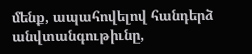մենք, ապահովելով հանդերձ անվտանգութիւնը,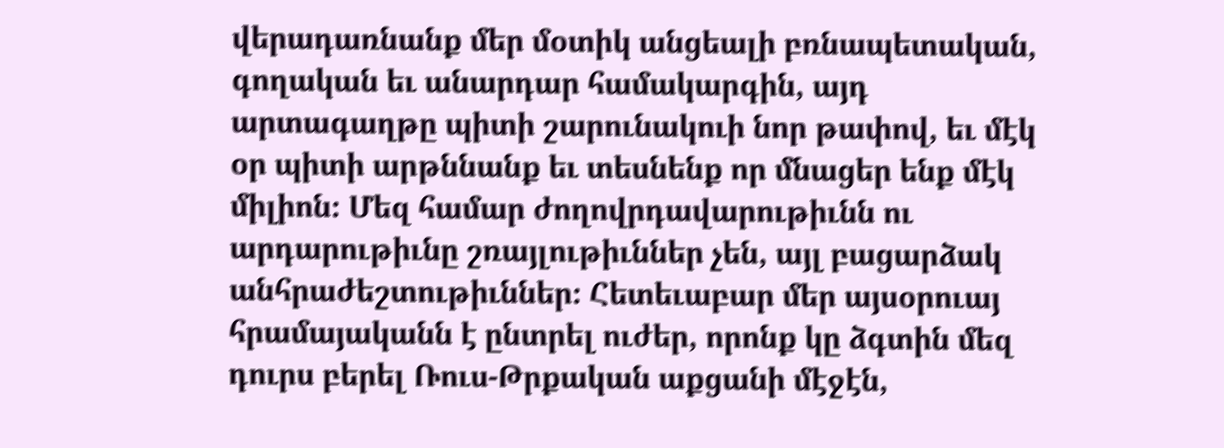վերադառնանք մեր մօտիկ անցեալի բռնապետական, գողական եւ անարդար համակարգին, այդ արտագաղթը պիտի շարունակուի նոր թափով, եւ մէկ օր պիտի արթննանք եւ տեսնենք որ մնացեր ենք մէկ միլիոն։ Մեզ համար ժողովրդավարութիւնն ու արդարութիւնը շռայլութիւններ չեն, այլ բացարձակ անհրաժեշտութիւններ։ Հետեւաբար մեր այսօրուայ հրամայականն է ընտրել ուժեր, որոնք կը ձգտին մեզ դուրս բերել Ռուս-Թրքական աքցանի մէջէն,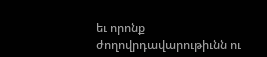եւ որոնք ժողովրդավարութիւնն ու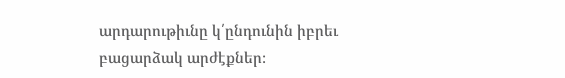արդարութիւնը կ՛ընդունին իբրեւ բացարձակ արժէքներ։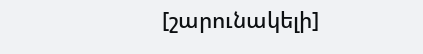[շարունակելի]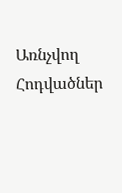Առնչվող Հոդվածներ